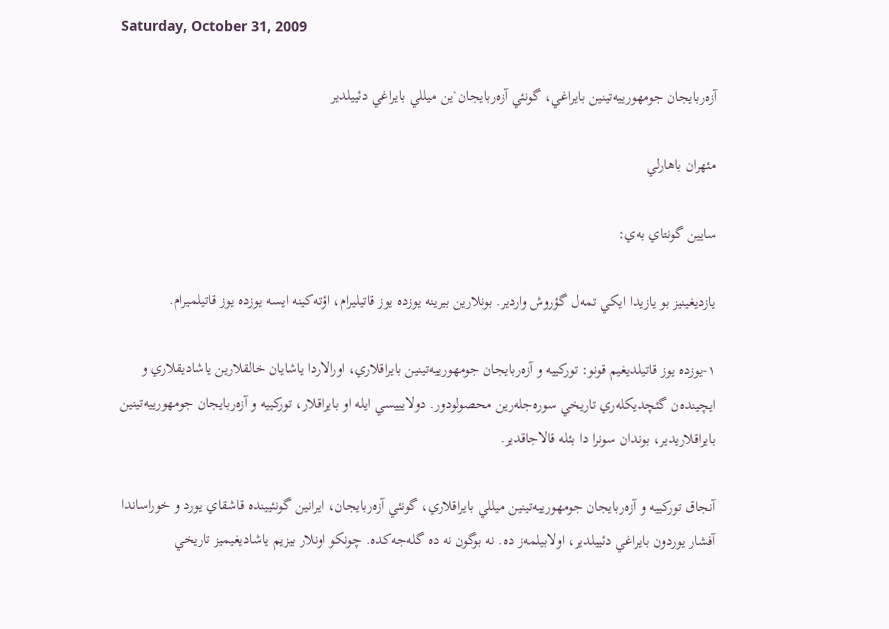Saturday, October 31, 2009

آزه‌ربايجان جومهورييه‌تينين بايراغي، گونئي آزه‌ربايجان`ين ميللي بايراغي دئييلدير

مئهران باهارلي

سايين گونتاي به‌ي:

يازديغينيز بو يازيدا ايكي تمه‌ل گؤروش واردير. بونلارين بيرينه يوزده يوز قاتيليرام، اؤته‌كينه ايسه يوزده يوز قاتيلميرام.

١-يوزده يوز قاتيلديغيم قونو: توركييه و آزه‌ربايجان جومهورييه‌تينين بايراقلاري، اورالاردا ياشايان خالقلارين ياشاديقلاري و ايچينده‌ن گئچديكله‌ري تاريخي سوره‌جله‌رين محصولودور. دولايييسي ايله او بايراقلار، توركييه و آزه‌ربايجان جومهورييه‌تينين بايراقلاريدير، بوندان سونرا دا بئله قالاجاقدير.

آنجاق توركييه و آزه‌ربايجان جومهورييه‌تينين ميللي بايراقلاري، گونئي آزه‌ربايجان، ايرانين گونئيينده قاشقاي يورد و خوراساندا آفشار يوردون بايراغي دئييلدير، اولابيلمه‌ز ده. نه بوگون نه ده گله‌جه‌كده. چونكو اونلار بيزيم ياشاديغيميز تاريخي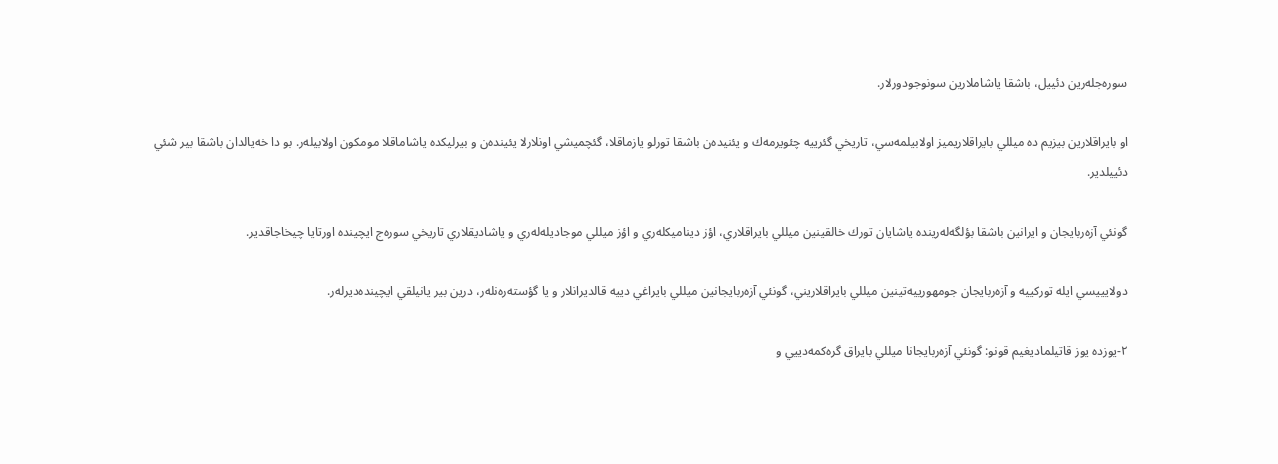سوره‌جله‌رين دئييل، باشقا ياشاملارين سونوجودورلار.

او بايراقلارين بيزيم ده ميللي بايراقلاريميز اولابيلمه‌سي، تاريخي گئرييه چئويرمه‌ك و يئنيده‌ن باشقا تورلو يازماقلا، گئچميشي اونلارلا يئينده‌ن و بيرليكده ياشاماقلا مومكون اولابيله‌ر. بو دا خه‌يالدان باشقا بير شئي دئييلدير.

گونئي آزه‌ربايجان و ايرانين باشقا بؤلگه‌له‌رينده ياشايان تورك خالقينين ميللي بايراقلاري، اؤز ديناميكله‌ري و اؤز ميللي موجاديله‌له‌ري و ياشاديقلاري تاريخي سوره‌ج ايچينده اورتايا چيخاجاقدير.

دولايييسي ايله توركييه و آزه‌ربايجان جومهورييه‌تينين ميللي بايراقلاريني، گونئي آزه‌ربايجانين ميللي بايراغي دييه قالديرانلار و يا گؤسته‌ره‌نله‌ر، درين بير يانيلقي ايچينده‌ديرله‌ر.

٢-يوزده يوز قاتيلماديغيم قونو: گونئي آزه‌ربايجانا ميللي بايراق گره‌كمه‌دييي و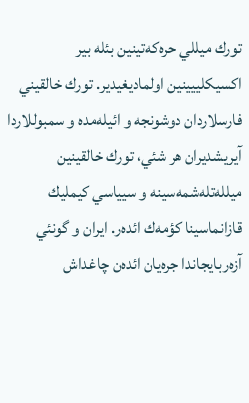تورك ميللي حره‌كه‌تينين بئله بير اكسيكلييينين اولماديغيدير. تورك خالقيني فارسلاردان دوشونجه و ائيله‌مده و سمبوللاردا آيريشديران هر شئي، تورك خالقينين ميلله‌تله‌شمه‌سينه و سيياسي كيمليك قازانماسينا كؤمه‌ك ائده‌ر. ايران و گونئي آزه‌ربايجاندا جره‌يان ائده‌ن چاغداش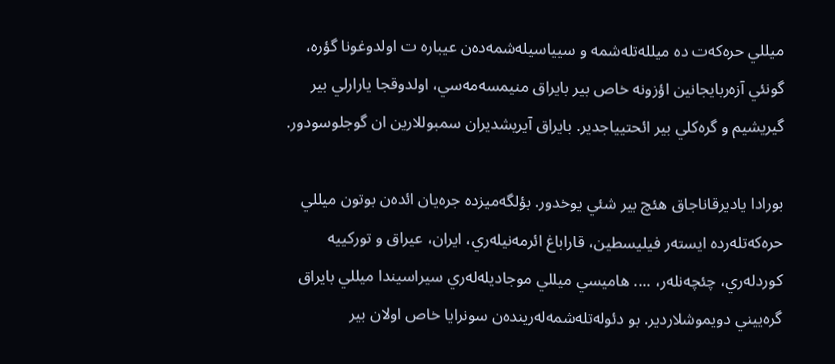ميللي حره‌كه‌ت ده ميلله‌تله‌شمه و سيياسيله‌شمه‌ده‌ن عيباره ت اولدوغونا گؤره، گونئي آزه‌ربايجانين اؤزونه خاص بير بايراق منيمسه‌مه‌سي، اولدوقجا يارارلي بير گيريشيم و گره‌كلي بير ائحتيياجدير. بايراق آيريشديران سمبوللارين ان گوجلوسودور.

بورادا ياديرقاناجاق هئچ بير شئي يوخدور. بؤلگه‌ميزده جره‌يان ائده‌ن بوتون ميللي حره‌كه‌تله‌رده ايسته‌ر فيليسطين، قاراباغ ائرمه‌نيله‌ري، ايران، عيراق و توركييه كوردله‌ري، چئچه‌نله‌ر، .... هاميسي ميللي موجاديله‌له‌ري سيراسيندا ميللي بايراق گره‌ييني دويموشلاردير. بو دئوله‌تله‌شمه‌له‌رينده‌ن سونرايا خاص اولان بير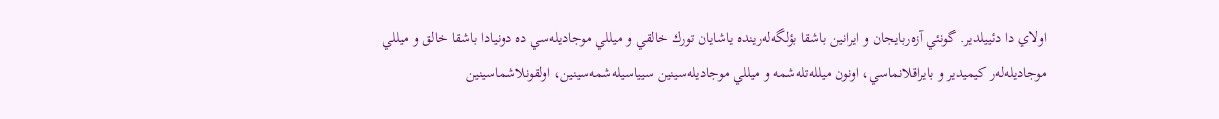اولاي دا دئييلدير. گونئي آزه‌ربايجان و ايرانين باشقا بؤلگه‌له‌رينده ياشايان تورك خالقي و ميللي موجاديله‌سي ده دونيادا باشقا خالق و ميللي موجاديله‌له‌ر كيميدير و بايراقلانماسي، اونون ميلله‌تله‌شمه و ميللي موجاديله‌سينين سيياسيله‌شمه‌سينين، اولقونلاشماسينين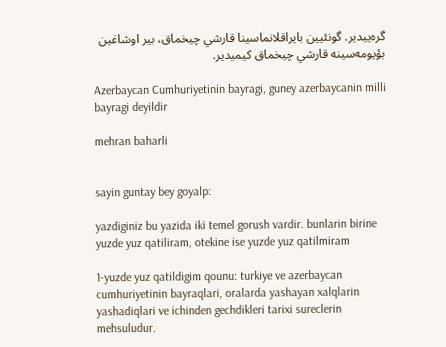گره‌ييدير. گونئيين بايراقلانماسينا قارشي چيخماق، بير اوشاغين بؤيومه‌سينه قارشي چيخماق كيميدير.

Azerbaycan Cumhuriyetinin bayragi, guney azerbaycanin milli bayragi deyildir

mehran baharli


sayin guntay bey goyalp:

yazdiginiz bu yazida iki temel gorush vardir. bunlarin birine yuzde yuz qatiliram, otekine ise yuzde yuz qatilmiram

1-yuzde yuz qatildigim qounu: turkiye ve azerbaycan cumhuriyetinin bayraqlari, oralarda yashayan xalqlarin yashadiqlari ve ichinden gechdikleri tarixi sureclerin mehsuludur.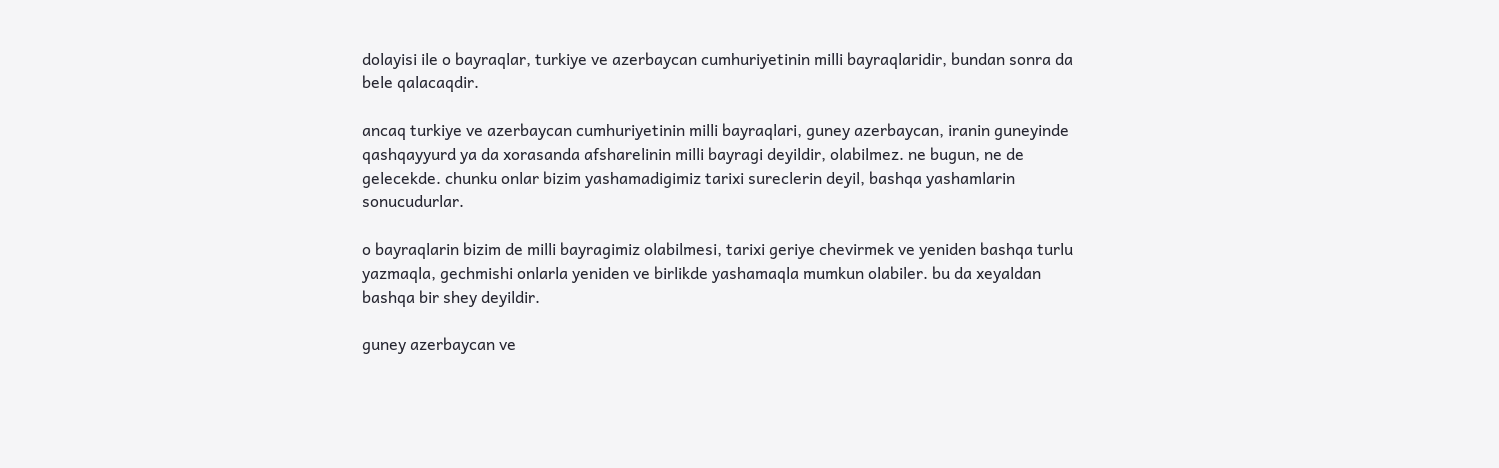dolayisi ile o bayraqlar, turkiye ve azerbaycan cumhuriyetinin milli bayraqlaridir, bundan sonra da bele qalacaqdir.

ancaq turkiye ve azerbaycan cumhuriyetinin milli bayraqlari, guney azerbaycan, iranin guneyinde qashqayyurd ya da xorasanda afsharelinin milli bayragi deyildir, olabilmez. ne bugun, ne de gelecekde. chunku onlar bizim yashamadigimiz tarixi sureclerin deyil, bashqa yashamlarin sonucudurlar.

o bayraqlarin bizim de milli bayragimiz olabilmesi, tarixi geriye chevirmek ve yeniden bashqa turlu yazmaqla, gechmishi onlarla yeniden ve birlikde yashamaqla mumkun olabiler. bu da xeyaldan bashqa bir shey deyildir.

guney azerbaycan ve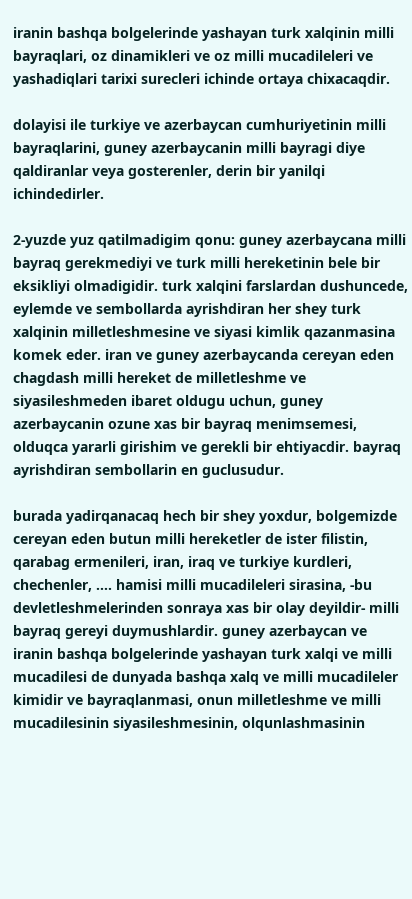iranin bashqa bolgelerinde yashayan turk xalqinin milli bayraqlari, oz dinamikleri ve oz milli mucadileleri ve yashadiqlari tarixi surecleri ichinde ortaya chixacaqdir.

dolayisi ile turkiye ve azerbaycan cumhuriyetinin milli bayraqlarini, guney azerbaycanin milli bayragi diye qaldiranlar veya gosterenler, derin bir yanilqi ichindedirler.

2-yuzde yuz qatilmadigim qonu: guney azerbaycana milli bayraq gerekmediyi ve turk milli hereketinin bele bir eksikliyi olmadigidir. turk xalqini farslardan dushuncede, eylemde ve sembollarda ayrishdiran her shey turk xalqinin milletleshmesine ve siyasi kimlik qazanmasina komek eder. iran ve guney azerbaycanda cereyan eden chagdash milli hereket de milletleshme ve siyasileshmeden ibaret oldugu uchun, guney azerbaycanin ozune xas bir bayraq menimsemesi, olduqca yararli girishim ve gerekli bir ehtiyacdir. bayraq ayrishdiran sembollarin en guclusudur.

burada yadirqanacaq hech bir shey yoxdur, bolgemizde cereyan eden butun milli hereketler de ister filistin, qarabag ermenileri, iran, iraq ve turkiye kurdleri, chechenler, .... hamisi milli mucadileleri sirasina, -bu devletleshmelerinden sonraya xas bir olay deyildir- milli bayraq gereyi duymushlardir. guney azerbaycan ve iranin bashqa bolgelerinde yashayan turk xalqi ve milli mucadilesi de dunyada bashqa xalq ve milli mucadileler kimidir ve bayraqlanmasi, onun milletleshme ve milli mucadilesinin siyasileshmesinin, olqunlashmasinin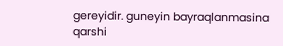gereyidir. guneyin bayraqlanmasina qarshi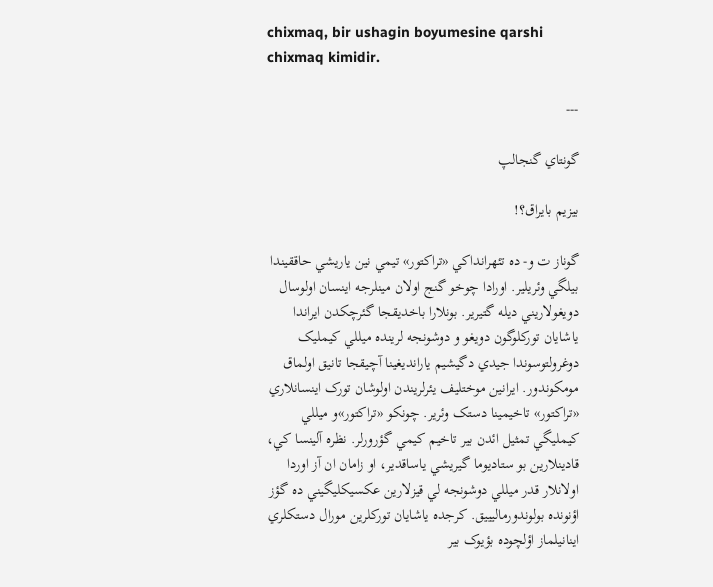chixmaq, bir ushagin boyumesine qarshi chixmaq kimidir.

---

گونتاي گنجالپ

بيزيم بايراق؟!

گوناز ت و- ده تئهرانداکي «تراکتور» تيمي نين ياريشي حاققيندا بيلگي وئريلير. اورادا چوخو گنج اولان مينلرجه اينسان اولوسال دويغولاريني ديله گتيرير. بونلارا باخديقجا گئرچکدن ايراندا ياشايان تورکلوگون دويغو و دوشونجه لرينده ميللي کيمليک دوغرولتوسوندا جيدي دگيشيم يارانديغينا آچيقجا تانيق اولماق مومکوندور. ايرانين موختليف يئرلريندن اولوشان تورک اينسانلاري «تراکتور» تاخيمينا دستک وئرير. چونکو «تراکتور»و ميللي کيمليگي تمثيل ائدن بير تاخيم کيمي گؤرورلر. نظره آلينسا کي، قادينلارين بو ستاديوما گيريشي ياساقدير، او زامان ان آز اوردا اولانلار قدر ميللي دوشونجه لي قيزلارین عکسيکليگيني ده گؤز اؤنونده بولوندورماليييق. کرجده ياشايان تورکلرين مورال دستکلري اينانيلماز اؤلچوده بؤيوک بير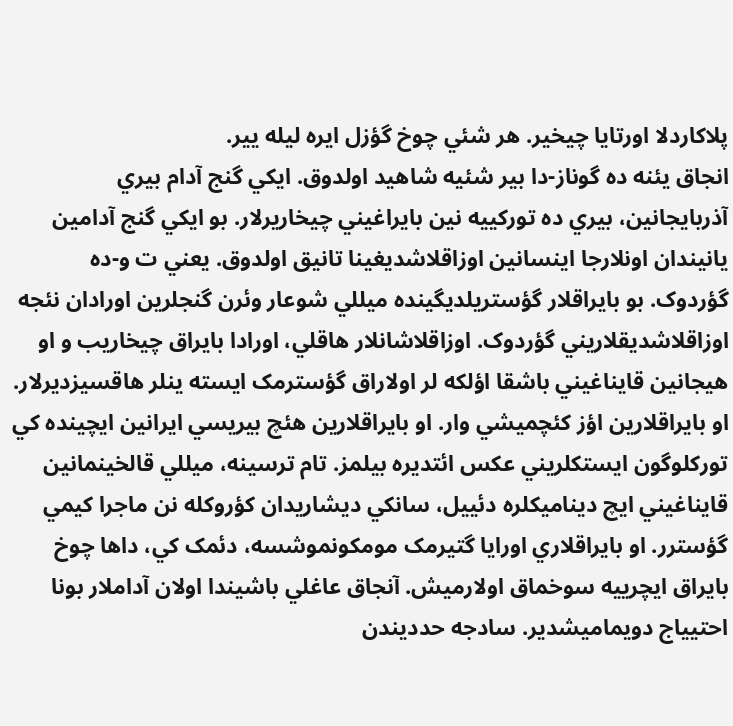پلاکاردلا اورتايا چيخير. هر شئي چوخ گؤزل ايره ليله يير.
انجاق يئنه ده گوناز-دا بير شئيه شاهيد اولدوق. ايکي گنج آدام بيري آذربايجانين، بيري ده تورکييه نين بايراغيني چيخاريرلار. بو ايکي گنج آدامين يانيندان اونلارجا اينسانين اوزاقلاشديغينا تانيق اولدوق. يعني ت و-ده گؤردوک. بو بايراقلار گؤستريلديگينده ميللي شوعار وئرن گنجلرين اورادان نئجه اوزاقلاشديقلاريني گؤردوک. اوزاقلاشانلار هاقلي، اورادا بايراق چيخاريب و او هيجانين قايناغيني باشقا اؤلکه لر اولاراق گؤسترمک ايسته ينلر هاقسيزديرلار. او بايراقلارين اؤز کئچميشي وار. او بايراقلارين هئچ بيريسي ايرانين ايچينده کي تورکلوگون ايستکلريني عکس ائتديره بيلمز. تام ترسينه، ميللي قالخينمانين قايناغيني ايچ ديناميکلره دئييل، سانکي ديشاريدان کؤروکله نن ماجرا کيمي گؤسترر. او بايراقلاري اورايا گتيرمک مومکونموشسه، دئمک کي، داها چوخ بايراق ايچرييه سوخماق اولارميش. آنجاق عاغلي باشيندا اولان آداملار بونا احتيياج دويماميشدير. سادجه حدديندن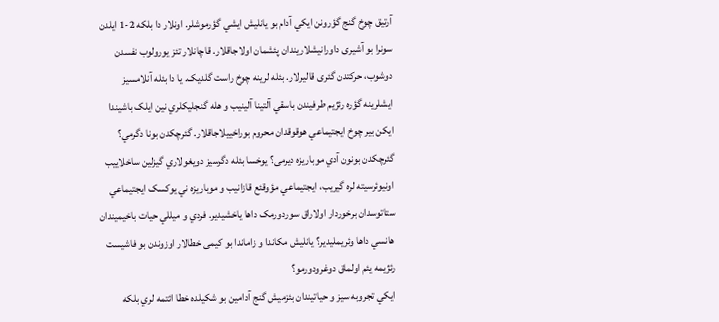آرتيق چوخ گنج گؤرونن ايکي آدام بو يانليش ايشي گؤرموشلر. اونلار دا بلکه 2-1 ايلدن سونرا بو آشیری داورانیشلاریندان پئشمان اولاجاقلار. قاچانلار تئز یورولوب نفسدن دوشوب، حرکتدن گئری قالیرلار. بئله لرینه چوخ راست گلدیک. يا دا بئله آنلامسيز ايشلرينه گؤره رئژيم طرفيندن باسقي آلتينا آلينيب و هله گنجليکلري نين ايلک باشيندا ايکن بير چوخ ايجتيماعي هوقوقدان محروم بوراخييلاجاقلار. گئرچکدن بونا دگرمي؟ گئرچکدن بونون آدي موباريزه ديرمی؟ يوخسا بئله دگرسيز دويغولاري گيزلين ساخلاييب اونيوئرسيته لره گيريب، ايجتيماعي مؤوقئع قازانيب و موباريزه ني يوکسک ايجتيماعي ستاتوسدان برخوردار اولاراق سوردورمک داها ياخشيدير. فردي و ميللي حيات باخيميندان هانسي داها وئريمليدير؟ یانلیش مکاندا و زاماندا بو کیمی خطالار اوزوندن بو فاشیست رئژیمه یئم اولماق دوغرودورمو؟
ايکي تجروبه سيز و حياتيندان بئزميش گنج آدامين بو شکيلده خطا ائتمه لري بلکه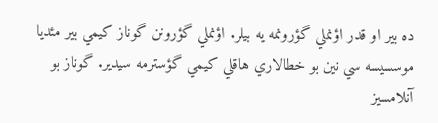ده بير او قدر اؤنملي گؤرونمه يه بيلر. اؤنملي گؤرونن گوناز کيمي بير مئديا موسسيسه سي نين بو خطالاري هاقلي کيمي گؤسترمه سيدير. گوناز بو آنلامسيز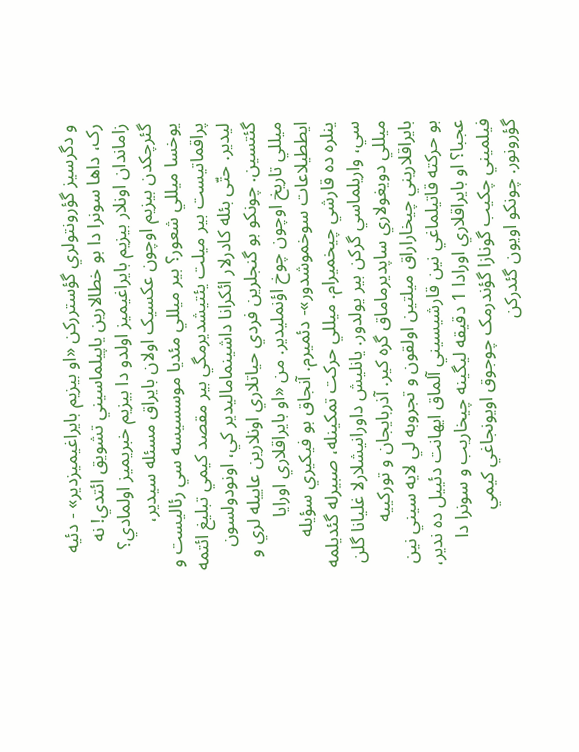و دگرسيز گؤرونتولري گؤستررکن «او بيزيم بايراغيميزدير» - دئيه رک، داها سونرا دا بو خطالارين ياپيلماسيني تشويق ائتدي! نه زاماندان اونلار بيزيم بايراغيميز اولدو دا بيزيم خبريميز اولمادي؟ گئرچکدن بيزيم اوچون عکسيک اولان بايراق مسئله سيدير، يوخسا ميللي شعور؟ بير ميللي مئديا موسسيسه سي رئاليست و پراقماتيست بير ميلت يئتيشديرمگي بير مقصد کيمي تبليغ ائتمه ليدير. حتّی بئله کادرلار ائکرانا داشينماماليدير کي، اونودولسون گئتسين. چونکو بو گنجلرين فردي حياتلاري اونلارين عاييله لري و ميللي تاريخ اوچون چوخ اؤنمليدير. من «او بايراقلاري اورايا ايططيلاعات سوخموشدور»- دئميرم. آنجاق بو فيکيري سؤيله ينلره ده قارشي چيخميرام. ميللي حرکت تمکينله، صبيرله گئديلمه سي، واريلماسي گرکن بير يولدور. يانليش داورانيشلارلا غليانا گلن ميللي دويغولاري ساپديرماماق گره کير. آذربايجان و تورکييه بايراقلاريني چيخاراراق ميلتين اولقون و تجروبه لي لايه سيني نین بو حرکته قاتيلماغي نين قارشيسيني آلماق ايهانت دئييل ده ندير، عجبا؟ او بايراقلاري اورادا 1 دقيقه ليگينه چيخاريب و سونرا دا فيلميني چکيب گونازا گؤندرمک چوجوق اويونجاغي کيمي گؤرونور. چونکو اويون گئدرکن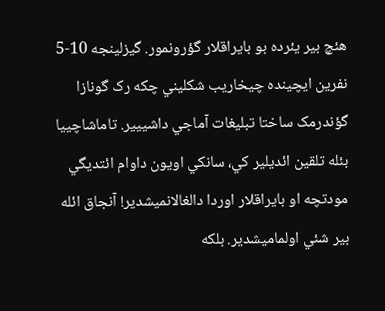هئچ بير يئرده بو بايراقلار گؤرونمور. گيزلينجه 10-5 نفرين ايچينده چيخاريب شکليني چکه رک گونازا گؤندرمک ساختا تبليغات آماجي داشييير. تاماشاچييا بئله تلقين ائديلير کي، سانکي اويون داوام ائتديگي مودتچه او بايراقلار اوردا دالغالانميشدير! آنجاق ائله بير شئي اولماميشدير. بلکه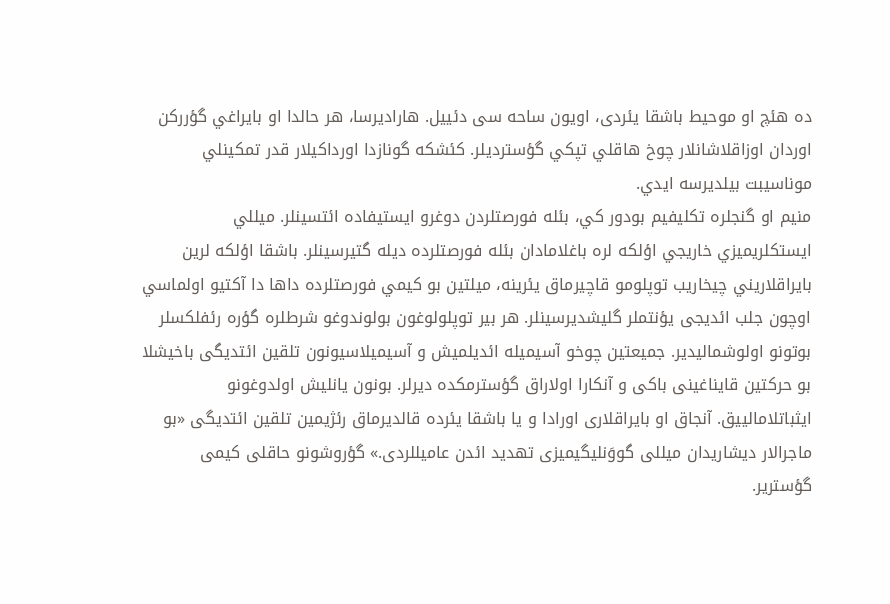ده هئچ او موحيط باشقا یئردی، اویون ساحه سی دئییل. هاراديرسا، هر حالدا او بايراغي گؤررکن اوردان اوزاقلاشانلار چوخ هاقلي تپکي گؤسترديلر. کئشکه گونازدا اورداکيلار قدر تمکينلي موناسيبت بيلديرسه ايدي.
منيم او گنجلره تکليفيم بودور کي، بئله فورصتلردن دوغرو ايستيفاده ائتسينلر. ميللي ايستکلريميزي خاريجي اؤلکه لره باغلامادان بئله فورصتلرده ديله گتيرسينلر. باشقا اؤلکه لرين بايراقلاريني چيخاريب توپلومو قاچيرماق يئرينه، ميلتين بو کيمي فورصتلرده داها دا آکتيو اولماسي اوچون جلب ائدیجی يؤنتملر گليشديرسينلر. هر بیر توپلولوغون بولوندوغو شرطلره گؤره رئفلکسلر بوتونو اولوشمالیدیر. جمیعتین چوخو آسیمیله ائدیلمیش و آسیمیلاسیونون تلقین ائتدیگی باخیشلا بو حرکتین قایناغینی باکی و آنکارا اولاراق گؤسترمکده دیرلر. بونون یانلیش اولدوغونو ایثباتلامالییق. آنجاق او بایراقلاری اورادا و یا باشقا یئرده قالدیرماق رئژیمین تلقین ائتدیگی «بو ماجرالار دیشاریدان میللی گووَنلیگیمیزی تهدید ائدن عامیللردی.» گؤروشونو حاقلی کیمی گؤستریر.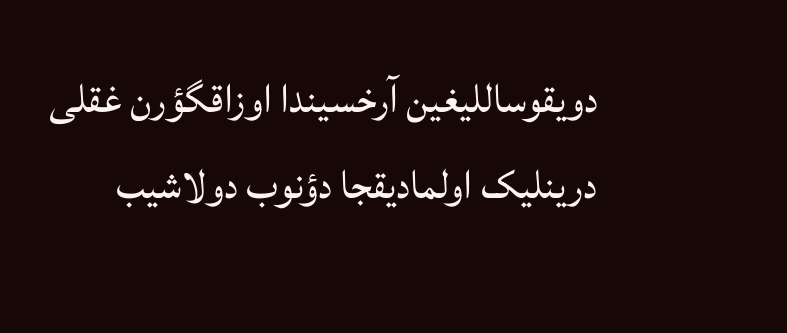دویقوساللیغین آرخسیندا اوزاقگؤرن غقلی درینلیک اولمادیقجا دؤنوب دولاشیب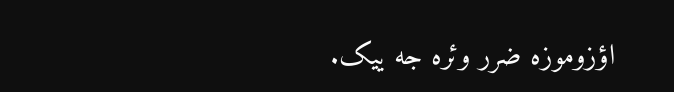اؤزوموزه ضرر وئره جه ییک.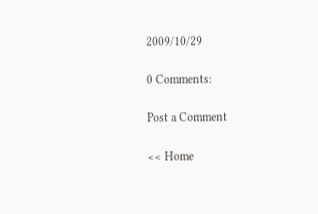2009/10/29

0 Comments:

Post a Comment

<< Home